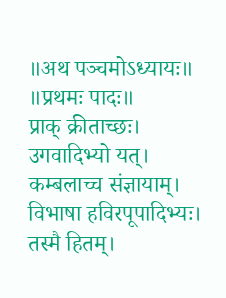॥अथ पञ्चमोऽध्यायः॥
॥प्रथमः पादः॥
प्राक् क्रीताच्छः।
उगवादिभ्यो यत्।
कम्बलाच्च संज्ञायाम्।
विभाषा हविरपूपादिभ्यः।
तस्मै हितम्।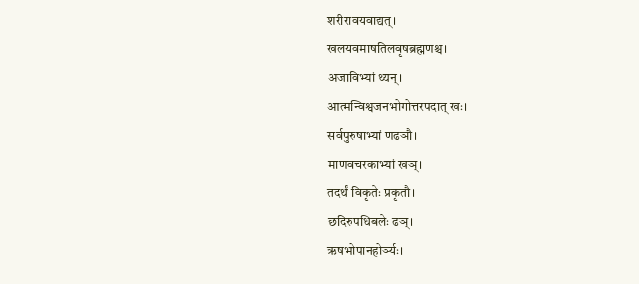शरीरावयवाद्यत्।
खलयवमाषतिलवृषब्रह्मणश्च।
अजाविभ्यां थ्यन्।
आत्मन्विश्वजनभोगोत्तरपदात् खः।
सर्वपुरुषाभ्यां णढञौ।
माणवचरकाभ्यां खञ्।
तदर्थं विकृतेः प्रकृतौ।
छदिरुपधिबलेः ढञ्।
ऋषभोपानहोर्ञ्यः।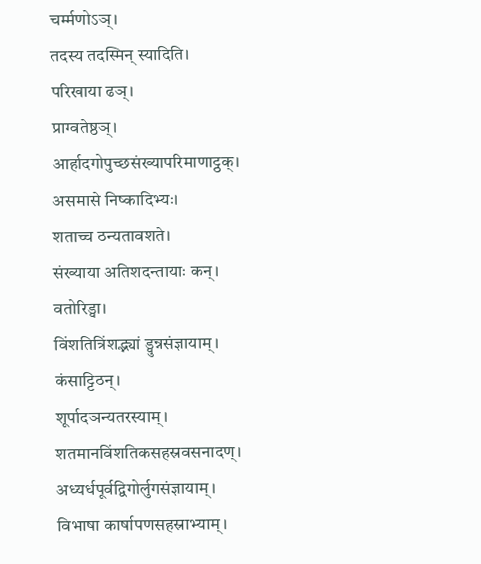चर्म्मणोऽञ्।
तदस्य तदस्मिन् स्यादिति।
परिखाया ढञ्।
प्राग्वतेष्ठञ्।
आर्हादगोपुच्छसंख्यापरिमाणाट्ठक्।
असमासे निष्कादिभ्यः।
शताच्च ठन्यतावशते।
संख्याया अतिशदन्तायाः कन्।
वतोरिड्वा।
विंशतित्रिंशद्भ्यां ड्वुन्नसंज्ञायाम्।
कंसाट्टिठन्।
शूर्पादञन्यतरस्याम्।
शतमानविंशतिकसहस्रवसनादण्।
अध्यर्धपूर्वद्विगोर्लुगसंज्ञायाम्।
विभाषा कार्षापणसहस्राभ्याम्।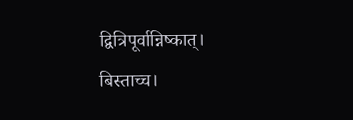द्वित्रिपूर्वान्निष्कात्।
बिस्ताच्च।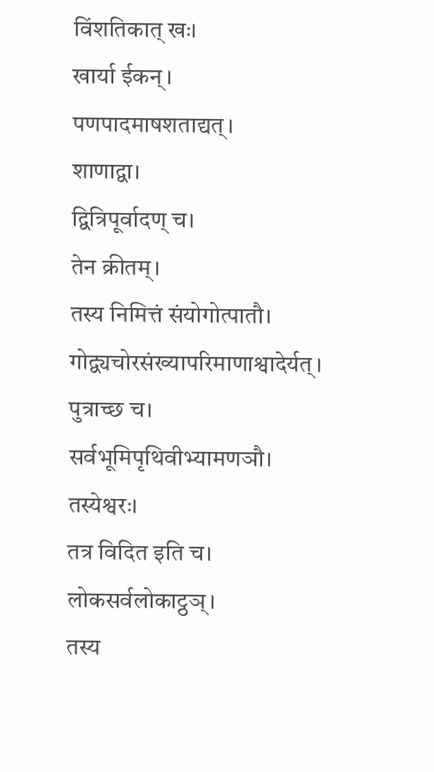विंशतिकात् खः।
खार्या ईकन्।
पणपादमाषशताद्यत्।
शाणाद्वा।
द्वित्रिपूर्वादण् च।
तेन क्रीतम्।
तस्य निमित्तं संयोगोत्पातौ।
गोद्व्यचोरसंख्यापरिमाणाश्वादेर्यत्।
पुत्राच्छ च।
सर्वभूमिपृथिवीभ्यामणञौ।
तस्येश्वरः।
तत्र विदित इति च।
लोकसर्वलोकाट्ठञ्।
तस्य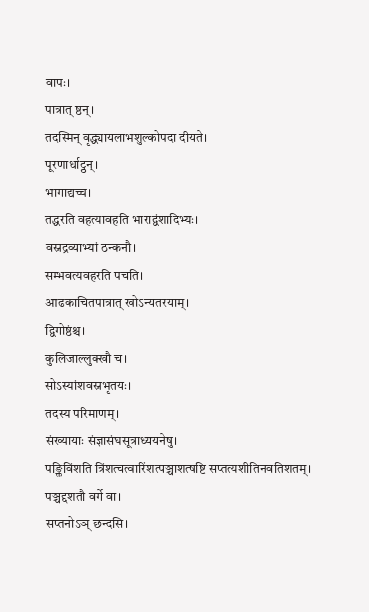वापः।
पात्रात् ष्ठन्।
तदस्मिन् वृद्ध्यायलाभशुल्कोपदा दीयते।
पूरणार्धाट्ठन्।
भागाद्यच्च।
तद्धरति वहत्यावहति भाराद्वंशादिभ्यः।
वस्नद्रव्याभ्यां ठन्कनौ।
सम्भवत्यवहरति पचति।
आढकाचितपात्रात् खोऽन्यतरयाम्।
द्विगोष्ठंश्च।
कुलिजाल्लुक्खौ च।
सोऽस्यांशवस्नभृतयः।
तदस्य परिमाणम्।
संख्यायाः संज्ञासंघसूत्राध्ययनेषु।
पङ्क्तिविंशति त्रिंशत्चत्वारिंशत्पञ्चाशत्षष्टि सप्तत्यशीतिनवतिशतम्।
पञ्चद्दशतौ वर्गे वा।
सप्तनोऽञ् छन्दसि।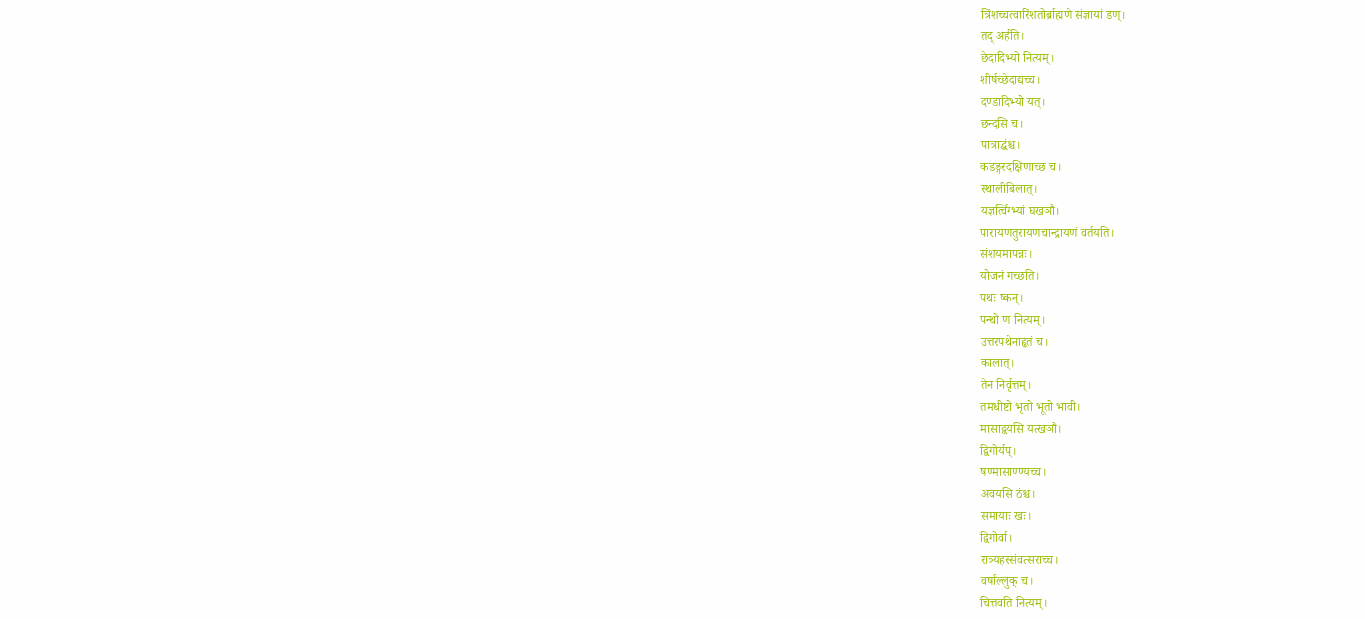त्रिंशच्चत्वारिंशतोर्ब्राह्मणे संज्ञायां डण्।
तद् अर्हति।
छेदादिभ्यो नित्यम्।
शीर्षच्छेदाद्यच्च।
दण्डादिभ्यो यत्।
छन्दसि च।
पात्राद्घंश्च।
कडङ्गरदक्षिणाच्छ च।
स्थालीबिलात्।
यज्ञर्त्विग्भ्यां घखञौ।
पारायणतुरायणचान्द्रायणं वर्तयति।
संशयमापन्नः।
योजनं गच्छति।
पथः ष्कन्।
पन्थो ण नित्यम्।
उत्तरपथेनाहृतं च।
कालात्।
तेन निर्वृत्तम्।
तमधीष्टो भृतो भूतो भावी।
मासाद्वयसि यत्खञौ।
द्विगोर्यप्।
षण्मासाण्ण्यच्च।
अवयसि ठंश्च।
समायाः खः।
द्विगोर्वा।
रात्र्यहस्संवत्सराच्च।
वर्षाल्लुक् च।
चित्तवति नित्यम्।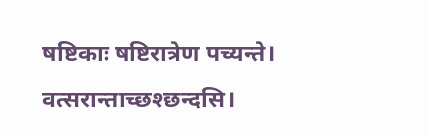षष्टिकाः षष्टिरात्रेण पच्यन्ते।
वत्सरान्ताच्छश्छन्दसि।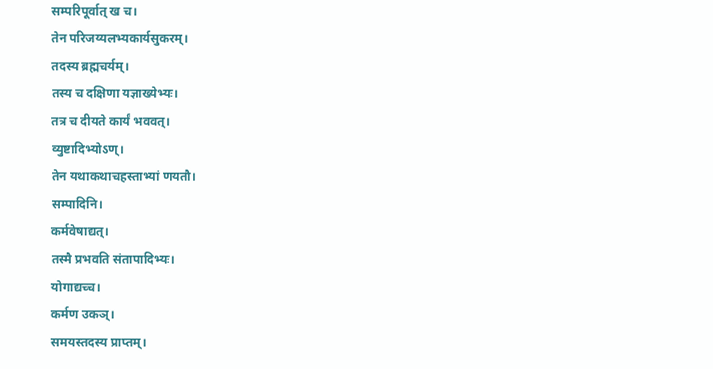सम्परिपूर्वात् ख च।
तेन परिजय्यलभ्यकार्यसुकरम्।
तदस्य ब्रह्मचर्यम्।
तस्य च दक्षिणा यज्ञाख्येभ्यः।
तत्र च दीयते कार्यं भववत्।
व्युष्टादिभ्योऽण्।
तेन यथाकथाचहस्ताभ्यां णयतौ।
सम्पादिनि।
कर्मवेषाद्यत्।
तस्मै प्रभवति संतापादिभ्यः।
योगाद्यच्च।
कर्मण उकञ्।
समयस्तदस्य प्राप्तम्।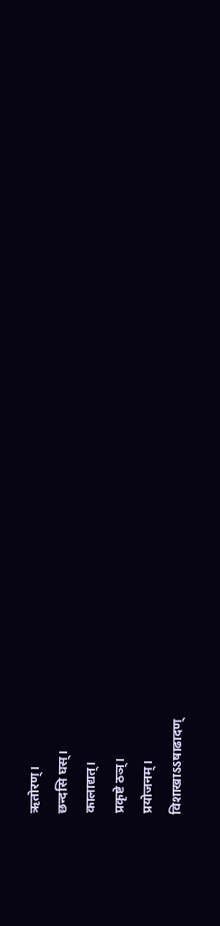ऋतोरण्।
छन्दसि घस्।
कालाद्यत्।
प्रकृष्टे ठञ्।
प्रयोजनम्।
विशाखाऽऽषाढादण्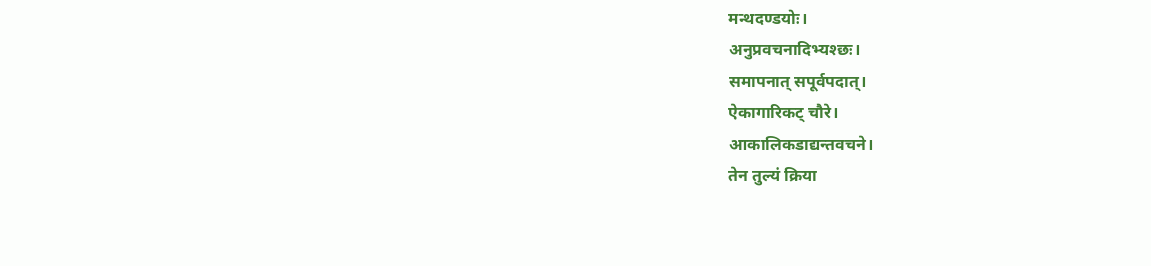मन्थदण्डयोः।
अनुप्रवचनादिभ्यश्छः।
समापनात् सपूर्वपदात्।
ऐकागारिकट् चौरे।
आकालिकडाद्यन्तवचने।
तेन तुल्यं क्रिया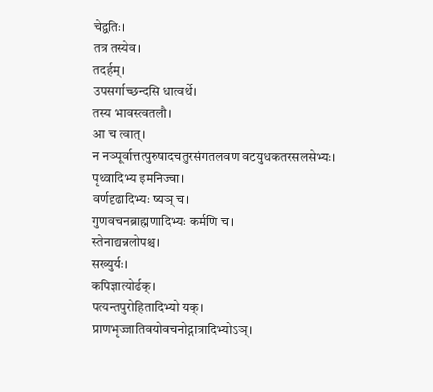चेद्वतिः।
तत्र तस्येव।
तदर्हम्।
उपसर्गाच्छन्दसि धात्वर्थे।
तस्य भावस्त्वतलौ।
आ च त्वात्।
न नञ्पूर्वात्तत्पुरुषादचतुरसंगतलवण वटयुधकतरसलसेभ्यः।
पृथ्वादिभ्य इमनिज्वा।
वर्णदृढादिभ्यः ष्यञ् च।
गुणवचनब्राह्मणादिभ्यः कर्मणि च।
स्तेनाद्यन्नलोपश्च।
सख्युर्यः।
कपिज्ञात्योर्ढक्।
पत्यन्तपुरोहितादिभ्यो यक्।
प्राणभृज्जातिवयोवचनोद्गात्रादिभ्योऽञ्।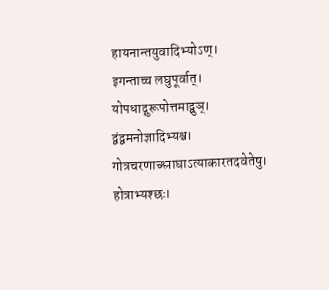हायनान्तयुवादिभ्योऽण्।
इगन्ताच्च लघुपूर्वात्।
योपधाद्गुरूपोत्तमाद्वुञ्।
द्वंद्वमनोज्ञादिभ्यश्च।
गोत्रचरणाच्श्लाघाऽत्याकारतदवेतेषु।
होत्राभ्यश्छः।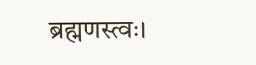ब्रह्मणस्त्वः।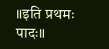॥इति प्रथमः पादः॥